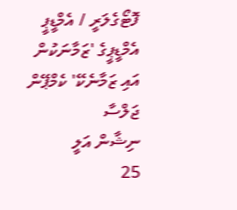ފޮޓޯގެލަރީ / އެމްޑީޕީ
އެމްޑީޕީގެ 'ޒަމާނަކުން އައި ޒަމާނެކޭ' ކެމްޕޭން ޖަލްސާ
ނިޝާން އަލީ
25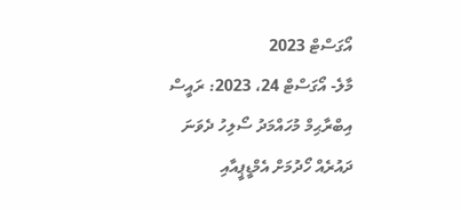އޯގަސްޓް 2023
މާލެ- އޯގަސްޓް 24، 2023: ރައީސް އިބްރާޙިމް މުހައްމަދު ސޯލިހު ދެވަނަ ދައުރެއް ހޯދުމަށް އެމްޑީޕީއާއި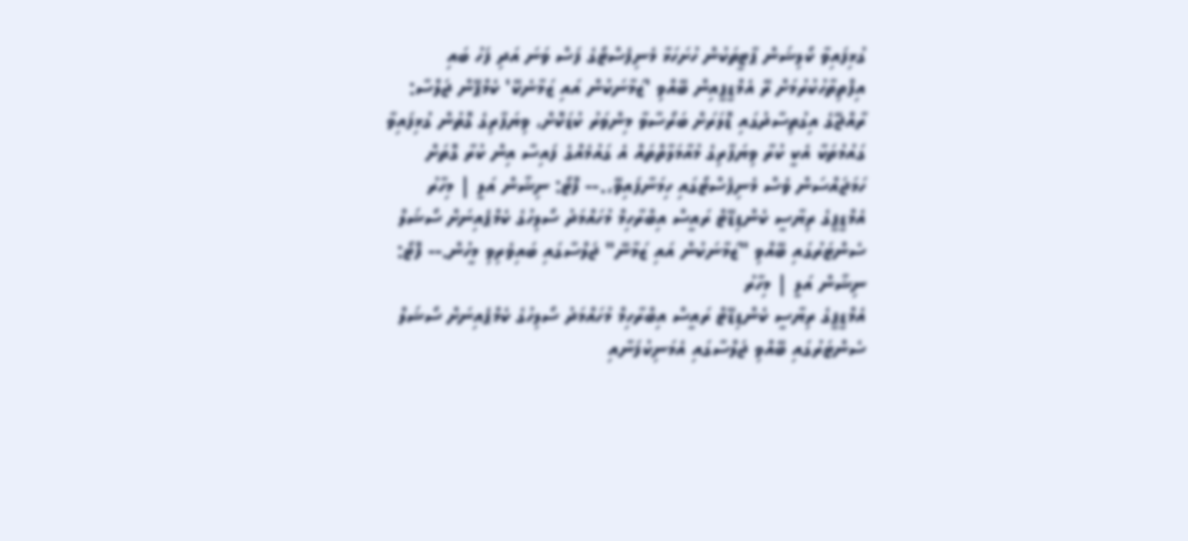ގުޅިފައިވާ ކޯލިޝަން ޕާޓީތަކުން ހުށަހަޅާ މެނިފެސްޓޯގެ ފަސް ވަނަ އަދި ފަހު ބައި އިފްތިތާހުކުރުމަށް ރޭ އެމްޑީޕީއިން ބޭއްވި 'ޒަމާނަކުން އައި ޒަމާނެކޭ' ކެމްޕޭން ޖަލްސާ: ރާއްޖޭގެ އިގުތިސާދުގައި ޑޮލަރަށް ބަރޯސާވާ މިންވަރު ކުޑަކޮށް، ވިޔަފާރިގެ ގޮތުން ގުޅިފައިވާ ގައުމުތަކާ އެކީ ކުރާ ވިޔަފާރިގެ މުއާމަލާތްތައް އެ ގައުމެއްގެ ފައިސާ އިން ކުރާ ގޮތަށް ހަމަޖައްސަން ވެސް މެނިފެސްޓޯގައި ހިމަނާފައިވޭ،.-- ފޮޓޯ: ނިޝާން އަލީ | މިހާރު
އެމްޑީޕީގެ ރިޔާސީ ކެންޑިޑޭޓް ރައީސް އިބްރާހިމް މުހައްމަދު ސޯލިހުގެ ކެމްޕެއިނަށް ސޯޝަލް ސެންޓަރުގައި ބޭއްވި "ޒަމާނަކުން އައި ޒަމާނޭ" ޖަލްސާގައި ބައިވެރިވި މީހުން.-- ފޮޓޯ: ނިޝާން އަލީ | މިހާރު
އެމްޑީޕީގެ ރިޔާސީ ކެންޑިޑޭޓް ރައީސް އިބްރާހިމް މުހައްމަދު ސޯލިހުގެ ކެމްޕެއިނަށް ސޯޝަލް ސެންޓަރުގައި ބޭއްވި ޖަލްސާގައި އެމަނިކުފަނާއި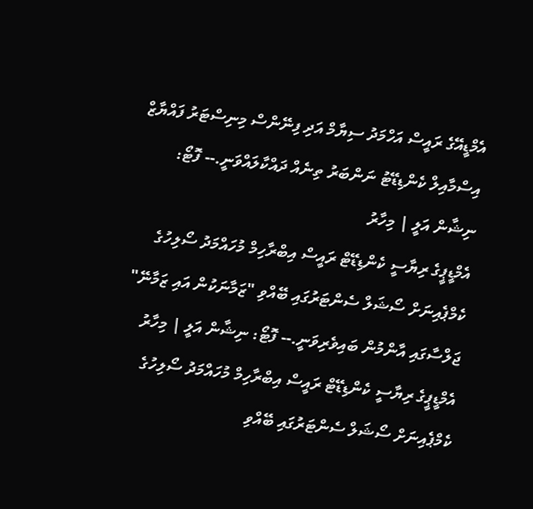އެމްޑީއޭގެ ރައީސް އަހްމަދު ސިޔާމް އަދި ފިނޭންސް މިނިސްޓަރު ފައްޔާޒް އިސްމާއިލް ކެންޑިޑޭޓު ނަންބަރު ތިނެއް ދައްކާލައްވަނީ.-- ފޮޓޯ: ނިޝާން އަލީ | މިހާރު
އެމްޑީޕީގެ ރިޔާސީ ކެންޑިޑޭޓް ރައީސް އިބްރާހިމް މުހައްމަދު ސޯލިހުގެ ކެމްޕެއިނަށް ސޯޝަލް ސެންޓަރުގައި ބޭއްވި "ޒަމާނަކުން އައި ޒަމާނޭ" ޖަލްސާގައި އާންމުން ބައިވެރިވަނީ.-- ފޮޓޯ: ނިޝާން އަލީ | މިހާރު
އެމްޑީޕީގެ ރިޔާސީ ކެންޑިޑޭޓް ރައީސް އިބްރާހިމް މުހައްމަދު ސޯލިހުގެ ކެމްޕެއިނަށް ސޯޝަލް ސެންޓަރުގައި ބޭއްވި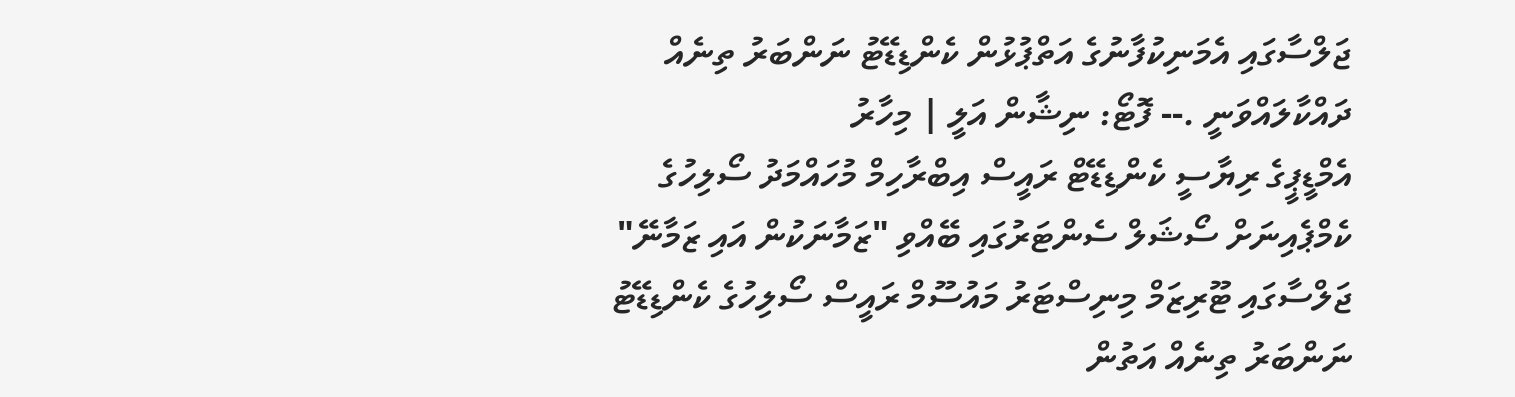ޖަލްސާގައި އެމަނިކުފާނުގެ އަތްޕުޅުން ކެންޑިޑޭޓު ނަންބަރު ތިނެއް ދައްކާލައްވަނީ .-- ފޮޓޯ: ނިޝާން އަލީ | މިހާރު
އެމްޑީޕީގެ ރިޔާސީ ކެންޑިޑޭޓް ރައީސް އިބްރާހިމް މުހައްމަދު ސޯލިހުގެ ކެމްޕެއިނަށް ސޯޝަލް ސެންޓަރުގައި ބޭއްވި "ޒަމާނަކުން އައި ޒަމާނޭ" ޖަލްސާގައި ޓޫރިޒަމް މިނިސްޓަރު މައުސޫމް ރައީސް ސޯލިހުގެ ކެންޑިޑޭޓު ނަންބަރު ތިނެއް އަތުން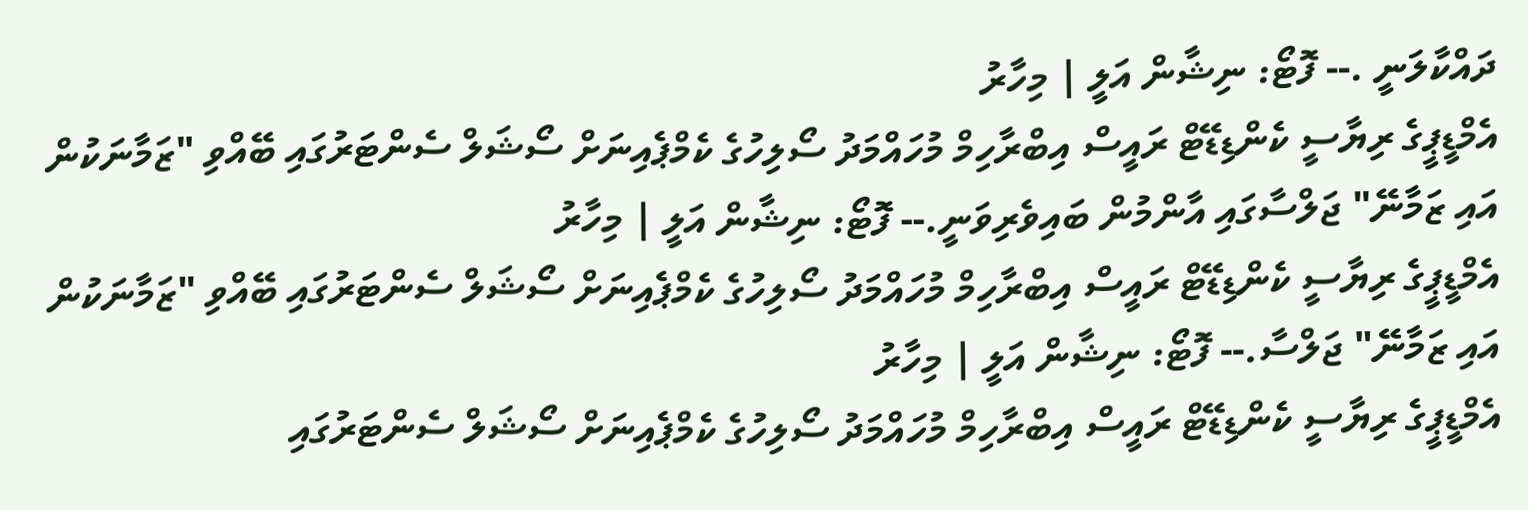ދައްކާލަނީ .-- ފޮޓޯ: ނިޝާން އަލީ | މިހާރު
އެމްޑީޕީގެ ރިޔާސީ ކެންޑިޑޭޓް ރައީސް އިބްރާހިމް މުހައްމަދު ސޯލިހުގެ ކެމްޕެއިނަށް ސޯޝަލް ސެންޓަރުގައި ބޭއްވި "ޒަމާނަކުން އައި ޒަމާނޭ" ޖަލްސާގައި އާންމުން ބައިވެރިވަނީ.-- ފޮޓޯ: ނިޝާން އަލީ | މިހާރު
އެމްޑީޕީގެ ރިޔާސީ ކެންޑިޑޭޓް ރައީސް އިބްރާހިމް މުހައްމަދު ސޯލިހުގެ ކެމްޕެއިނަށް ސޯޝަލް ސެންޓަރުގައި ބޭއްވި "ޒަމާނަކުން އައި ޒަމާނޭ" ޖަލްސާ.-- ފޮޓޯ: ނިޝާން އަލީ | މިހާރު
އެމްޑީޕީގެ ރިޔާސީ ކެންޑިޑޭޓް ރައީސް އިބްރާހިމް މުހައްމަދު ސޯލިހުގެ ކެމްޕެއިނަށް ސޯޝަލް ސެންޓަރުގައި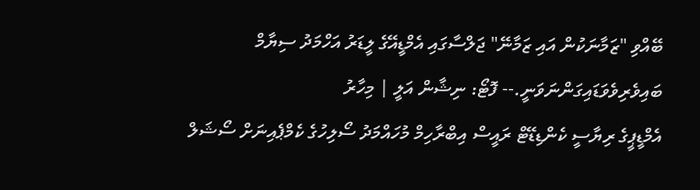ބޭއްވި "ޒަމާނަކުން އައި ޒަމާނޭ" ޖަލްސާގައި އެމްޑީއޭގެ ލީޑަރު އަހްމަދު ސިޔާމް ބައިވެރިވެވަޑައިގަންނަވަނީ.-- ފޮޓޯ: ނިޝާން އަލީ | މިހާރު
އެމްޑީޕީގެ ރިޔާސީ ކެންޑިޑޭޓް ރައީސް އިބްރާހިމް މުހައްމަދު ސޯލިހުގެ ކެމްޕެއިނަށް ސޯޝަލް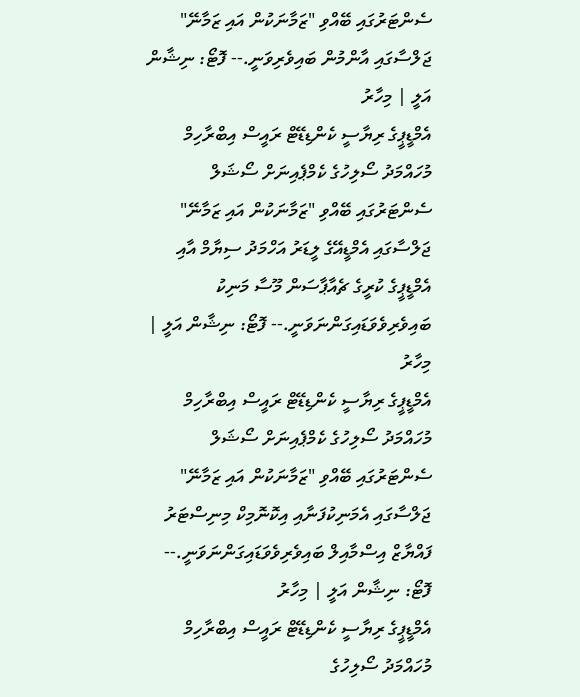ސެންޓަރުގައި ބޭއްވި "ޒަމާނަކުން އައި ޒަމާނޭ" ޖަލްސާގައި އާންމުން ބައިވެރިވަނީ.-- ފޮޓޯ: ނިޝާން އަލީ | މިހާރު
އެމްޑީޕީގެ ރިޔާސީ ކެންޑިޑޭޓް ރައީސް އިބްރާހިމް މުހައްމަދު ސޯލިހުގެ ކެމްޕެއިނަށް ސޯޝަލް ސެންޓަރުގައި ބޭއްވި "ޒަމާނަކުން އައި ޒަމާނޭ" ޖަލްސާގައި އެމްޑީއޭގެ ލީޑަރު އަހްމަދު ސިޔާމް އާއި އެމްޑީޕީގެ ކުރީގެ ޗެއާޕާސަން މޫސާ މަނިކު ބައިވެރިވެވަޑައިގަންނަވަނީ.-- ފޮޓޯ: ނިޝާން އަލީ | މިހާރު
އެމްޑީޕީގެ ރިޔާސީ ކެންޑިޑޭޓް ރައީސް އިބްރާހިމް މުހައްމަދު ސޯލިހުގެ ކެމްޕެއިނަށް ސޯޝަލް ސެންޓަރުގައި ބޭއްވި "ޒަމާނަކުން އައި ޒަމާނޭ" ޖަލްސާގައި އެމަނިކުފަނާއި އިކޮނޮމިކް މިނިސްޓަރު ފައްޔާޒް އިސްމާއިލް ބައިވެރިވެވަޑައިގަންނަވަނީ.-- ފޮޓޯ: ނިޝާން އަލީ | މިހާރު
އެމްޑީޕީގެ ރިޔާސީ ކެންޑިޑޭޓް ރައީސް އިބްރާހިމް މުހައްމަދު ސޯލިހުގެ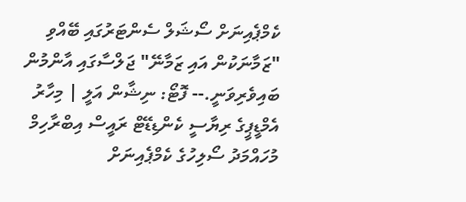ކެމްޕެއިނަށް ސޯޝަލް ސެންޓަރުގައި ބޭއްވި "ޒަމާނަކުން އައި ޒަމާނޭ" ޖަލްސާގައި އާންމުން ބައިވެރިވަނީ.-- ފޮޓޯ: ނިޝާން އަލީ | މިހާރު
އެމްޑީޕީގެ ރިޔާސީ ކެންޑިޑޭޓް ރައީސް އިބްރާހިމް މުހައްމަދު ސޯލިހުގެ ކެމްޕެއިނަށް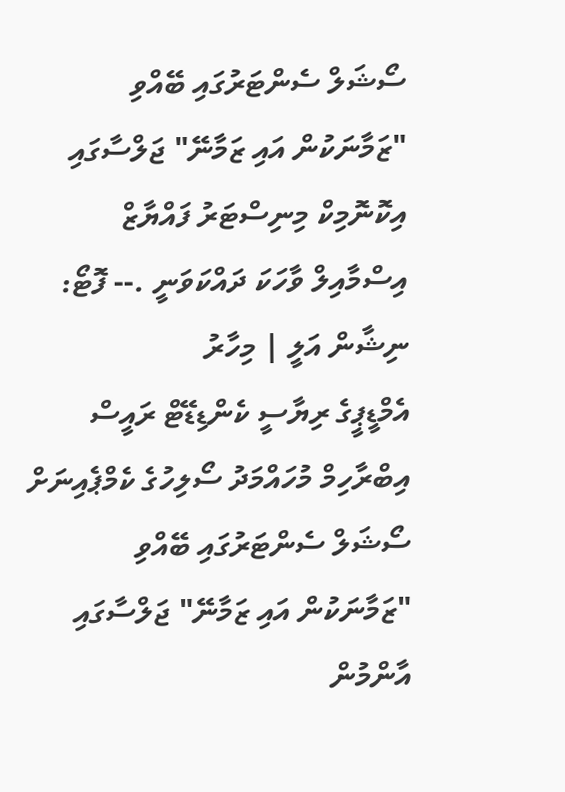ސޯޝަލް ސެންޓަރުގައި ބޭއްވި "ޒަމާނަކުން އައި ޒަމާނޭ" ޖަލްސާގައި އިކޮނޮމިކް މިނިސްޓަރު ފައްޔާޒް އިސްމާއިލް ވާހަކަ ދައްކަވަނީ .-- ފޮޓޯ: ނިޝާން އަލީ | މިހާރު
އެމްޑީޕީގެ ރިޔާސީ ކެންޑިޑޭޓް ރައީސް އިބްރާހިމް މުހައްމަދު ސޯލިހުގެ ކެމްޕެއިނަށް ސޯޝަލް ސެންޓަރުގައި ބޭއްވި "ޒަމާނަކުން އައި ޒަމާނޭ" ޖަލްސާގައި އާންމުން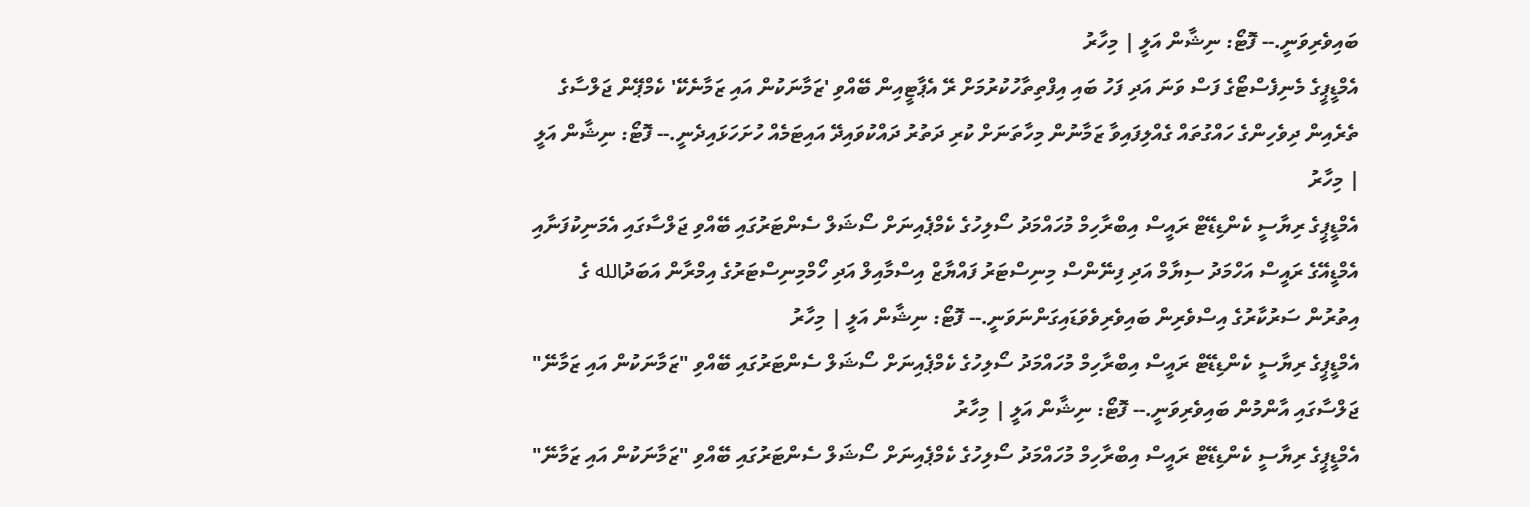ބައިވެރިވަނީ.-- ފޮޓޯ: ނިޝާން އަލީ | މިހާރު
އެމްޑީޕީގެ މެނިފެސްޓޯގެ ފަސް ވަނަ އަދި ފަހު ބައި އިފްތިތާހުކުރުމަށް ރޭ އެޕާޓީއިން ބޭއްވި 'ޒަމާނަކުން އައި ޒަމާނެކޭ' ކެމްޕޭން ޖަލްސާގެ ތެރެއިން ދިވެހިންގެ ހައްގުތައް ގެއްލިފައިވާ ޒަމާނުން މިހާތަނަށް ކުރި ދަތުރު ދައްކުވައިދޭ އައިޓަމެއް ހުށަހަޅައިދެނީ.-- ފޮޓޯ: ނިޝާން އަލީ | މިހާރު
އެމްޑީޕީގެ ރިޔާސީ ކެންޑިޑޭޓް ރައީސް އިބްރާހިމް މުހައްމަދު ސޯލިހުގެ ކެމްޕެއިނަށް ސޯޝަލް ސެންޓަރުގައި ބޭއްވި ޖަލްސާގައި އެމަނިކުފަނާއި އެމްޑީއޭގެ ރައީސް އަހްމަދު ސިޔާމް އަދި ފިނޭންސް މިނިސްޓަރު ފައްޔާޒް އިސްމާއިލް އަދި ހޯމްމިނިސްޓަރުގެ އިމްރާން އަބަދުالله ގެ އިތުރުން ސަރުކާރުގެ އިސްވެރިން ބައިވެރިވެވަޑައިގަންނަވަނީ.-- ފޮޓޯ: ނިޝާން އަލީ | މިހާރު
އެމްޑީޕީގެ ރިޔާސީ ކެންޑިޑޭޓް ރައީސް އިބްރާހިމް މުހައްމަދު ސޯލިހުގެ ކެމްޕެއިނަށް ސޯޝަލް ސެންޓަރުގައި ބޭއްވި "ޒަމާނަކުން އައި ޒަމާނޭ" ޖަލްސާގައި އާންމުން ބައިވެރިވަނީ.-- ފޮޓޯ: ނިޝާން އަލީ | މިހާރު
އެމްޑީޕީގެ ރިޔާސީ ކެންޑިޑޭޓް ރައީސް އިބްރާހިމް މުހައްމަދު ސޯލިހުގެ ކެމްޕެއިނަށް ސޯޝަލް ސެންޓަރުގައި ބޭއްވި "ޒަމާނަކުން އައި ޒަމާނޭ"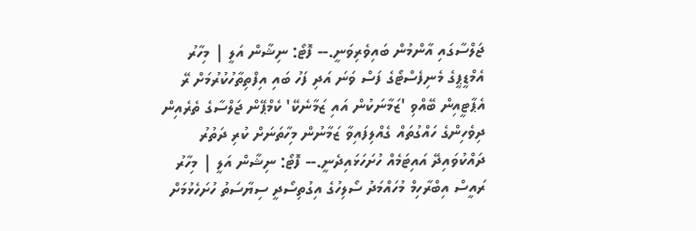ޖަލްސާގައި އާންމުން ބައިވެރިވަނީ.-- ފޮޓޯ: ނިޝާން އަލީ | މިހާރު
އެމްޑީޕީގެ މެނިފެސްޓޯގެ ފަސް ވަނަ އަދި ފަހު ބައި އިފްތިތާހުކުރުމަށް ރޭ އެޕާޓީއިން ބޭއްވި 'ޒަމާނަކުން އައި ޒަމާނެކޭ' ކެމްޕޭން ޖަލްސާގެ ތެރެއިން ދިވެހިންގެ ހައްގުތައް ގެއްލިފައިވާ ޒަމާނުން މިހާތަނަށް ކުރި ދަތުރު ދައްކުވައިދޭ އައިޓަމެއް ހުށަހަޅައިދެނީ.-- ފޮޓޯ: ނިޝާން އަލީ | މިހާރު
ރައީސް އިބްރާހިމް މުހައްމަދު ސޯލިހުގެ އިގުތިސޯދީ ސިޔާސަތު ހުށަހެޅުމަށް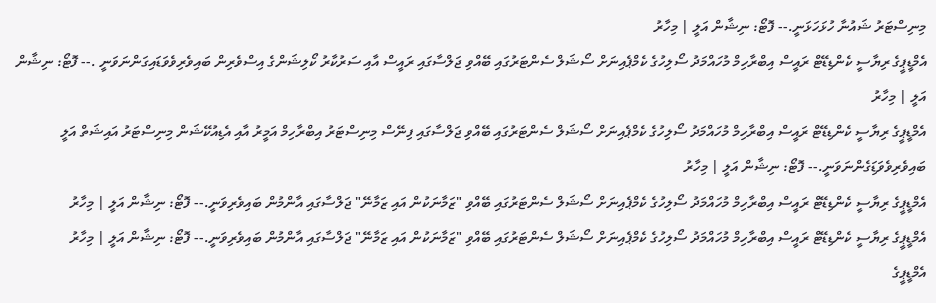މިނިސްޓަރު ޝައުނާ ހުޅަހަޅަނީ.-- ފޮޓޯ: ނިޝާން އަލީ | މިހާރު
އެމްޑީޕީގެ ރިޔާސީ ކެންޑިޑޭޓް ރައީސް އިބްރާހިމް މުހައްމަދު ސޯލިހުގެ ކެމްޕެއިނަށް ސޯޝަލް ސެންޓަރުގައި ބޭއްވި ޖަލްސާގައި ރައީސް އާއި ސަރުކާރު ކޯލިޝަންގެ އިސްވެރިން ބައިވެރިވެވަޑައިގަންނަވަނީ .-- ފޮޓޯ: ނިޝާން އަލީ | މިހާރު
އެމްޑީޕީގެ ރިޔާސީ ކެންޑިޑޭޓް ރައީސް އިބްރާހިމް މުހައްމަދު ސޯލިހުގެ ކެމްޕެއިނަށް ސޯޝަލް ސެންޓަރުގައި ބޭއްވި ޖަލްސާގައި ފިނޭސް މިނިސްޓަރު އިބްރާހިމް އަމީރު އާއި އެޑިއުކޭޝަން މިނިސްޓަރު އައިޝަތް އަލީ ބައިވެރިވެވަޑަިގެންނަވަނީ.-- ފޮޓޯ: ނިޝާން އަލީ | މިހާރު
އެމްޑީޕީގެ ރިޔާސީ ކެންޑިޑޭޓް ރައީސް އިބްރާހިމް މުހައްމަދު ސޯލިހުގެ ކެމްޕެއިނަށް ސޯޝަލް ސެންޓަރުގައި ބޭއްވި "ޒަމާނަކުން އައި ޒަމާނޭ" ޖަލްސާގައި އާންމުން ބައިވެރިވަނީ.-- ފޮޓޯ: ނިޝާން އަލީ | މިހާރު
އެމްޑީޕީގެ ރިޔާސީ ކެންޑިޑޭޓް ރައީސް އިބްރާހިމް މުހައްމަދު ސޯލިހުގެ ކެމްޕެއިނަށް ސޯޝަލް ސެންޓަރުގައި ބޭއްވި "ޒަމާނަކުން އައި ޒަމާނޭ" ޖަލްސާގައި އާންމުން ބައިވެރިވަނީ.-- ފޮޓޯ: ނިޝާން އަލީ | މިހާރު
އެމްޑީޕީގެ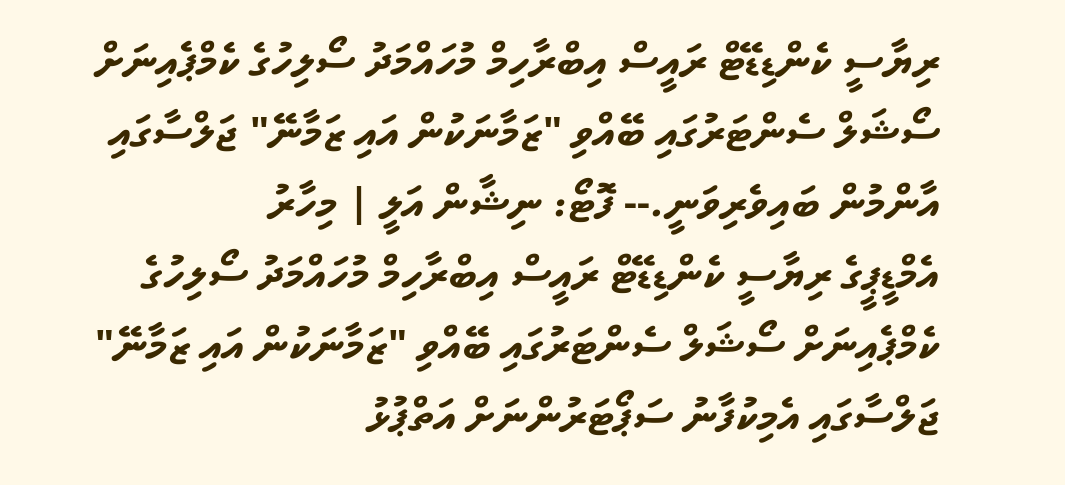ރިޔާސީ ކެންޑިޑޭޓް ރައީސް އިބްރާހިމް މުހައްމަދު ސޯލިހުގެ ކެމްޕެއިނަށް ސޯޝަލް ސެންޓަރުގައި ބޭއްވި "ޒަމާނަކުން އައި ޒަމާނޭ" ޖަލްސާގައި އާންމުން ބައިވެރިވަނީ.-- ފޮޓޯ: ނިޝާން އަލީ | މިހާރު
އެމްޑީޕީގެ ރިޔާސީ ކެންޑިޑޭޓް ރައީސް އިބްރާހިމް މުހައްމަދު ސޯލިހުގެ ކެމްޕެއިނަށް ސޯޝަލް ސެންޓަރުގައި ބޭއްވި "ޒަމާނަކުން އައި ޒަމާނޭ" ޖަލްސާގައި އެމިކުފާނު ސަޕޯޓަރުންނަށް އަތްޕުޅު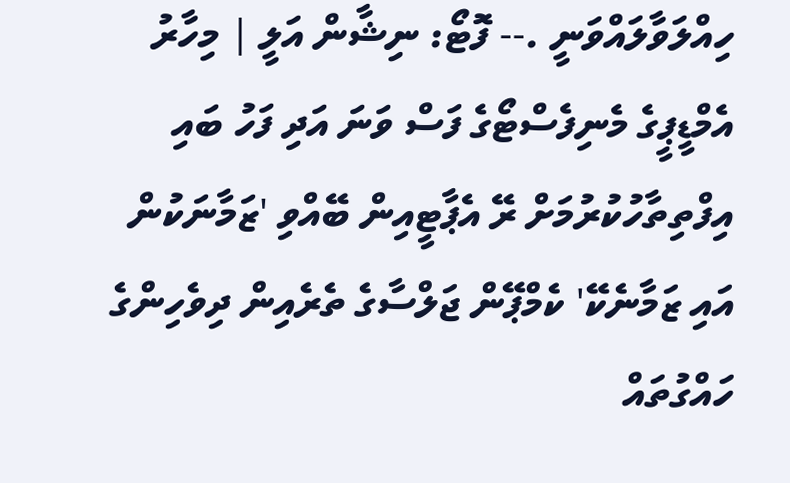ހިއްލަވާލައްވަނީ .-- ފޮޓޯ: ނިޝާން އަލީ | މިހާރު
އެމްޑީޕީގެ މެނިފެސްޓޯގެ ފަސް ވަނަ އަދި ފަހު ބައި އިފްތިތާހުކުރުމަށް ރޭ އެޕާޓީއިން ބޭއްވި 'ޒަމާނަކުން އައި ޒަމާނެކޭ' ކެމްޕޭން ޖަލްސާގެ ތެރެއިން ދިވެހިންގެ ހައްގުތައް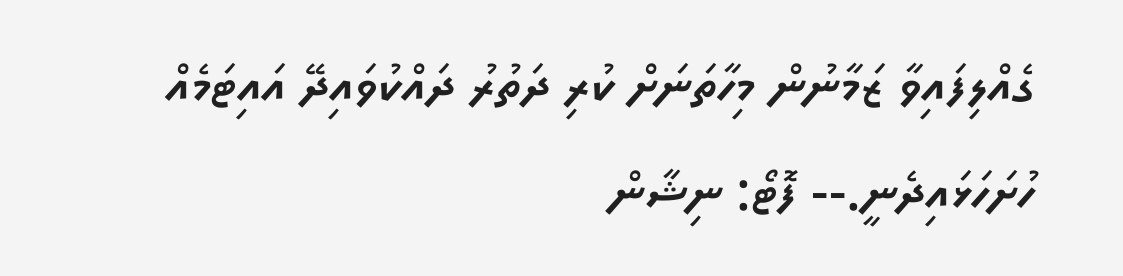ގެއްލިފައިވާ ޒަމާނުން މިހާތަނަށް ކުރި ދަތުރު ދައްކުވައިދޭ އައިޓަމެއް ހުށަހަޅައިދެނީ.-- ފޮޓޯ: ނިޝާން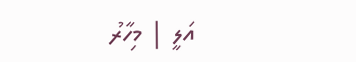އަލީ | މިހާރު